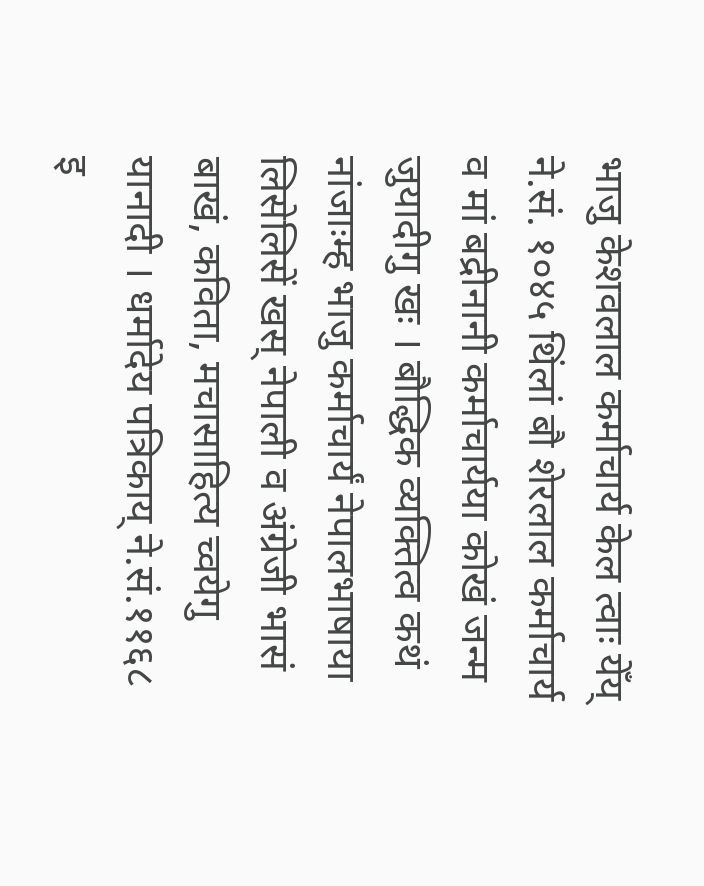भाजु केशवलाल कर्माचार्य केल त्वाः येँय् ने.सं. १०४५ थिंलां बौ शेरलाल कर्माचार्य व मां बद्रीनानी कर्माचार्यया कोखं जन्म जुयादीगु खः । बौद्धिक व्यक्तित्व कथं नांजाःम्ह भाजु कर्माचार्यं नेपालभाषाया लिसेलिसें खस् नेपाली व अंग्रेजी भासं बाखं, कविता, मचासाहित्य च्वयेगु यानादी । धर्मादेय पत्रिकाय् ने.सं.११६८ इ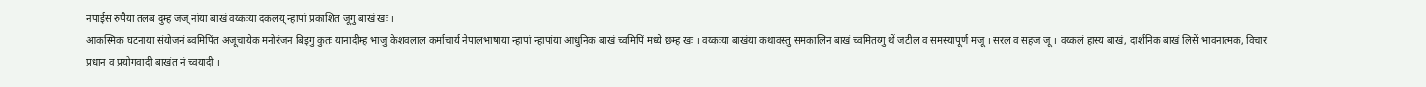नपाईस रुपैया तलब दुम्ह जज् नांया बाखं वय्कःया दकलय् न्हापां प्रकाशित जूगु बाखं खः ।
आकस्मिक घटनाया संयोजनं ब्वमिपिंत अजूचायेक मनोरंजन बिइगु कुतः यानादीम्ह भाजु केशवलाल कर्माचार्य नेपालभाषाया न्हापां न्हापांया आधुनिक बाखं च्वमिपिं मध्ये छम्ह खः । वय्कःया बाखंया कथावस्तु समकालिन बाखं च्वमितय्गु थें जटील व समस्यापूर्ण मजू । सरल व सहज जू । वय्कलं हास्य बाखं, दार्शनिक बाखं लिसें भावनात्मक, विचार प्रधान व प्रयोगवादी बाखंत नं च्वयादी ।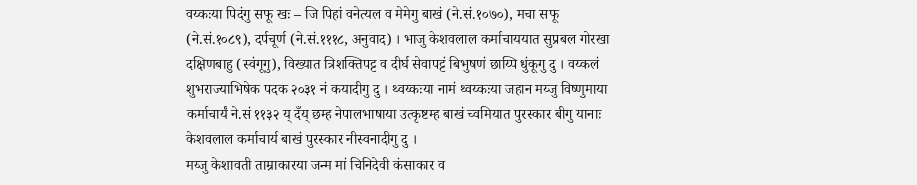वय्कःया पिदंगु सफू खः – जि पिहां वनेत्यल व मेमेगु बाखं (ने.सं.१०७०), मचा सफू (ने.सं.१०८९), दर्पचूर्ण (ने.सं.१११८, अनुवाद) । भाजु केशवलाल कर्माचाययात सुप्रबल गोरखा दक्षिणबाहु (स्वंगूगु), विख्यात त्रिशक्तिपट्ट व दीर्घ सेवापट्टं बिभुषणं छाय्पि धुंकूगु दु । वय्कलं शुभराज्याभिषेक पदक २०३१ नं कयादीगु दु । थ्वय्कःया नामं थ्वय्कःया जहान मय्जु विष्णुमाया कर्माचार्यं ने.सं ११३२ य् दँय् छम्ह नेपालभाषाया उत्कृष्टम्ह बाखं च्वमियात पुरस्कार बीगु यानाः केशवलाल कर्माचार्य बाखं पुरस्कार नीस्वनादीगु दु ।
मय्जु केशावती ताम्राकारया जन्म मां चिनिदेवी कंसाकार व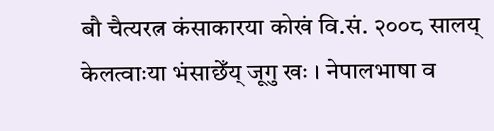बौ चैत्यरत्न कंसाकारया कोखं वि.सं. २००८ सालय् केलत्वाःया भंसाछेँय् जूगु खः । नेपालभाषा व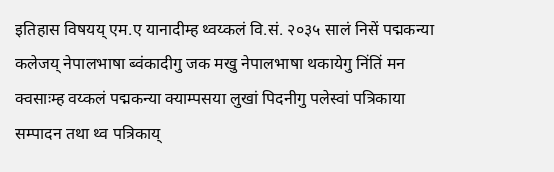इतिहास विषयय् एम.ए यानादीम्ह थ्वय्कलं वि.सं. २०३५ सालं निसें पद्मकन्या कलेजय् नेपालभाषा ब्वंकादीगु जक मखु नेपालभाषा थकायेगु निंतिं मन क्वसाःम्ह वय्कलं पद्मकन्या क्याम्पसया लुखां पिदनीगु पलेस्वां पत्रिकाया सम्पादन तथा थ्व पत्रिकाय्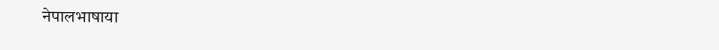नेपालभाषाया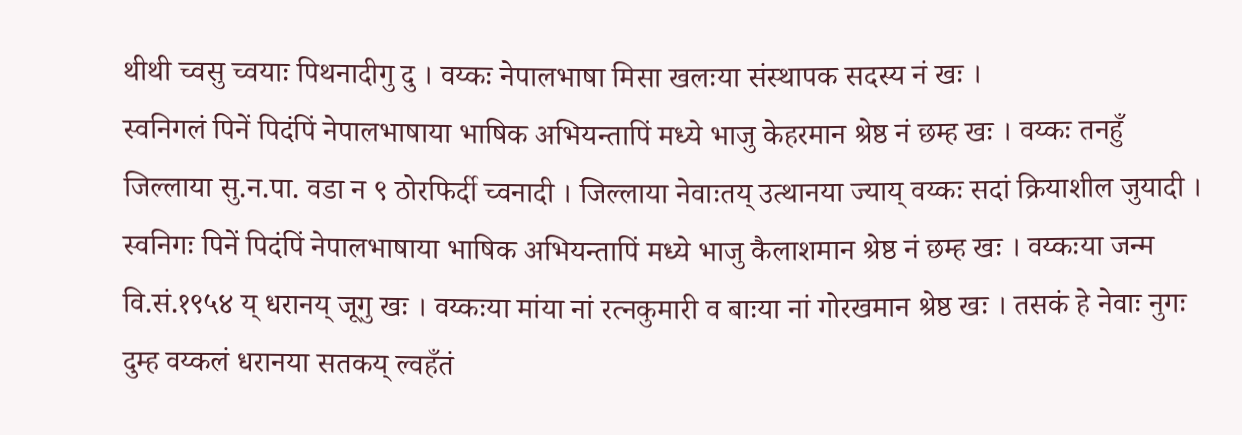थीथी च्वसु च्वयाः पिथनादीगु दु । वय्कः नेपालभाषा मिसा खलःया संस्थापक सदस्य नं खः ।
स्वनिगलं पिनें पिदंपिं नेपालभाषाया भाषिक अभियन्तापिं मध्ये भाजु केहरमान श्रेष्ठ नं छम्ह खः । वय्कः तनहुँ जिल्लाया सु.न.पा. वडा न ९ ठोरफिर्दी च्वनादी । जिल्लाया नेवाःतय् उत्थानया ज्याय् वय्कः सदां क्रियाशील जुयादी ।
स्वनिगः पिनें पिदंपिं नेपालभाषाया भाषिक अभियन्तापिं मध्ये भाजु कैलाशमान श्रेष्ठ नं छम्ह खः । वय्कःया जन्म वि.सं.१९५४ य् धरानय् जूगु खः । वय्कःया मांया नां रत्नकुमारी व बाःया नां गोरखमान श्रेष्ठ खः । तसकं हे नेवाः नुगः दुम्ह वय्कलं धरानया सतकय् ल्वहँतं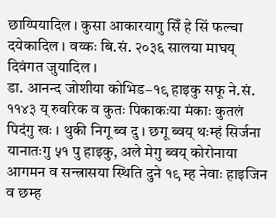छाय्पियादिल । कुसा आकारयागु सिँ हे सिं फल्चा दयेकादिल । वय्कः बि.सं. २०३६ सालया माघय् दिवंगत जुयादिल ।
डा. आनन्द जोशीया कोभिड–१९ हाइकु सफू ने.सं. ११४३ य् रुवरिक व कुतः पिकाकःया मंकाः कुतलं पिदंगु खः । थुकी निगू ब्व दु । छगू ब्वय् थःम्हं सिर्जना यानातःगु ५१ पु हाइकु, अले मेगु ब्वय् कोरोनाया आगमन व सन्त्रासया स्थिति दुने १९ म्ह नेवाः हाइजिन व छम्ह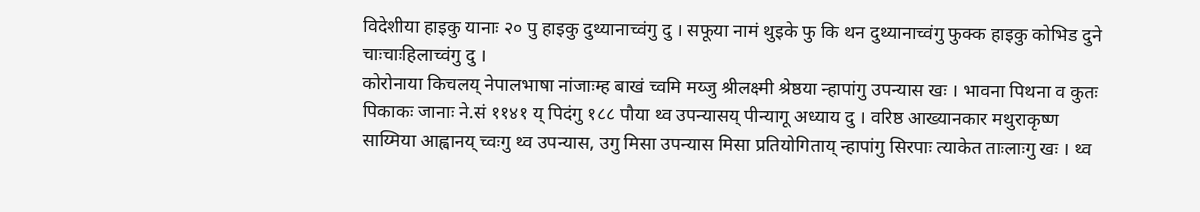विदेशीया हाइकु यानाः २० पु हाइकु दुथ्यानाच्वंगु दु । सफूया नामं थुइके फु कि थन दुथ्यानाच्वंगु फुक्क हाइकु कोभिड दुने चाःचाःहिलाच्वंगु दु ।
कोरोनाया किचलय् नेपालभाषा नांजाःम्ह बाखं च्वमि मय्जु श्रीलक्ष्मी श्रेष्ठया न्हापांगु उपन्यास खः । भावना पिथना व कुतः पिकाकः जानाः ने.सं ११४१ य् पिदंगु १८८ पौया थ्व उपन्यासय् पीन्यागू अध्याय दु । वरिष्ठ आख्यानकार मथुराकृष्ण साय्मिया आह्वानय् च्वःगु थ्व उपन्यास, उगु मिसा उपन्यास मिसा प्रतियोगिताय् न्हापांगु सिरपाः त्याकेत ताःलाःगु खः । थ्व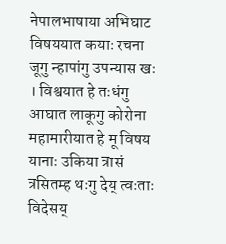नेपालभाषाया अभिघाट विषययात कयाः रचना जूगु न्हापांगु उपन्यास खः । विश्वयात हे तःधंगु आघात लाकूगु कोरोना महामारीयात हे मू विषय यानाः उकिया त्रासं त्रसितम्ह थःगु देय् त्वःताः विदेसय्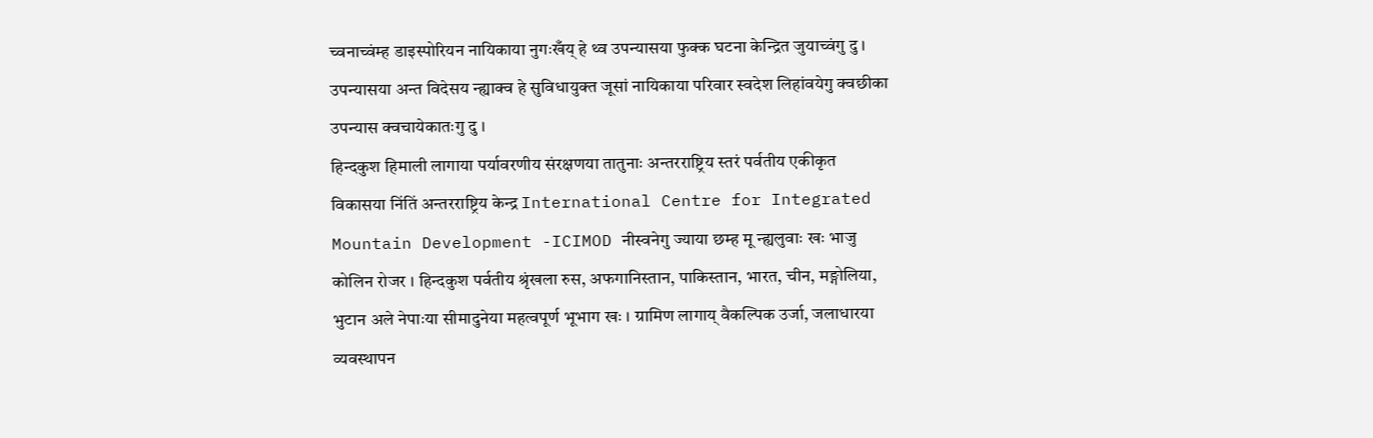च्वनाच्वंम्ह डाइस्पोरियन नायिकाया नुगःखँय् हे थ्व उपन्यासया फुक्क घटना केन्द्रित जुयाच्वंगु दु । उपन्यासया अन्त विदेसय न्ह्याक्व हे सुविधायुक्त जूसां नायिकाया परिवार स्वदेश लिहांवयेगु क्वछीका उपन्यास क्वचायेकातःगु दु ।
हिन्दकुश हिमाली लागाया पर्यावरणीय संरक्षणया तातुनाः अन्तरराष्ट्रिय स्तरं पर्वतीय एकीकृत विकासया निंतिं अन्तरराष्ट्रिय केन्द्र International Centre for Integrated Mountain Development -ICIMOD नीस्वनेगु ज्याया छम्ह मू न्ह्यलुवाः खः भाजु कोलिन रोजर । हिन्दकुश पर्वतीय श्रृंखला रुस, अफगानिस्तान, पाकिस्तान, भारत, चीन, मङ्गोलिया, भुटान अले नेपाःया सीमादुनेया महत्वपूर्ण भूभाग खः । ग्रामिण लागाय् वैकल्पिक उर्जा, जलाधारया व्यवस्थापन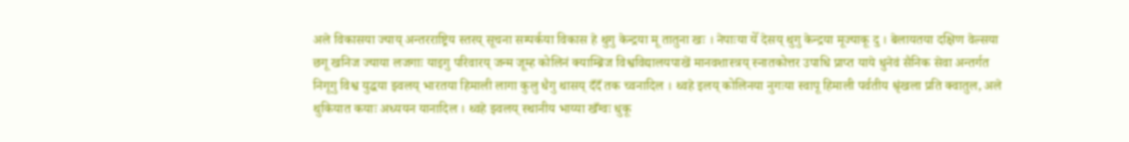अले विकासया ज्याय् अन्तरराष्ट्रिय स्तरय् सूचना सम्पर्कया विकास हे थुगु केन्द्रया मू तातुना खः । नेपाःया येँ देसय् थुगु केन्द्रया मूज्याकू दु । बेलायतया दक्षिण वेल्सया छगू खनिज ज्याया लजगाः याइगु परिवारय् जन्म जूम्ह कोलिनं क्याम्ब्रिज विश्वविद्यालयपाखें मानवशास्त्रय् स्नातकोत्तर उपाधि प्राप्त याये धुनेवं सैनिक सेवा अन्तर्गत निगूगु विश्व युद्धया झ्वलय् भारतया हिमाली लागा कुलु धैगु थासय् दँदँ तक च्वनादिल । थ्वहे इलय् कोलिनया नुगःया स्वापू हिमाली पर्वतीय श्रृंखला प्रति क्वातुल, अले थुकियात कयाः अध्ययन यानादिल । थ्वहे झ्वलय् स्थानीय भाय्या खँग्वः धुकू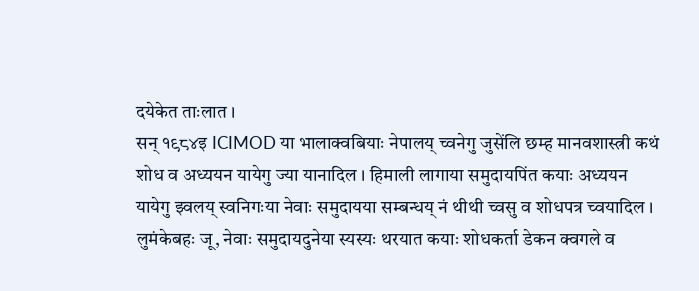दयेकेत ताःलात ।
सन् १९८४इ ICIMOD या भालाक्वबियाः नेपालय् च्वनेगु जुसेंलि छम्ह मानवशास्त्री कथं शोध व अध्ययन यायेगु ज्या यानादिल । हिमाली लागाया समुदायपिंत कयाः अध्ययन यायेगु झ्वलय् स्वनिगःया नेवाः समुदायया सम्बन्धय् नं थीथी च्वसु व शोधपत्र च्वयादिल । लुमंकेबहः जू, नेवाः समुदायदुनेया स्यस्यः थरयात कयाः शोधकर्ता डेकन क्वगले व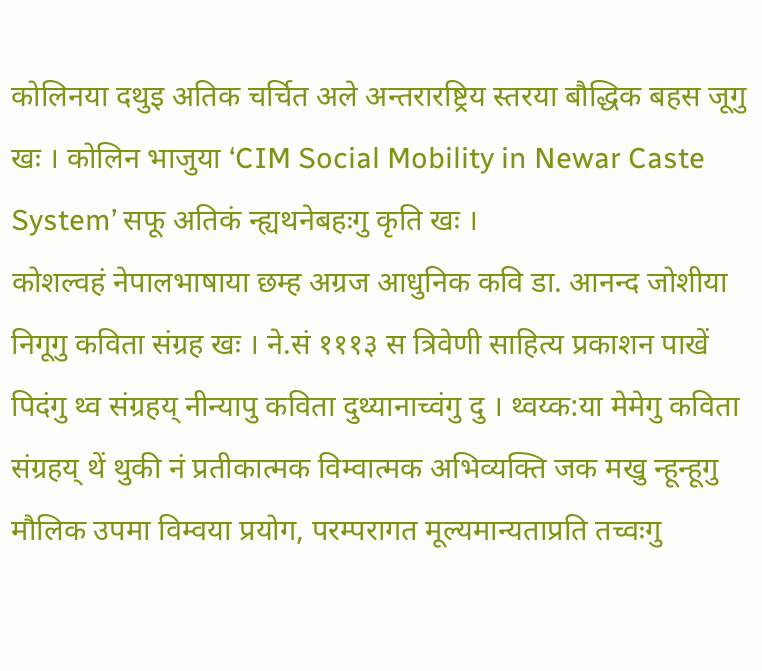कोलिनया दथुइ अतिक चर्चित अले अन्तरारष्ट्रिय स्तरया बौद्धिक बहस जूगु खः । कोलिन भाजुया ‘CIM Social Mobility in Newar Caste System’ सफू अतिकं न्ह्यथनेबहःगु कृति खः ।
कोशल्वहं नेपालभाषाया छम्ह अग्रज आधुनिक कवि डा. आनन्द जोशीया निगूगु कविता संग्रह खः । ने.सं १११३ स त्रिवेणी साहित्य प्रकाशन पाखें पिदंगु थ्व संग्रहय् नीन्यापु कविता दुथ्यानाच्वंगु दु । थ्वय्क:या मेमेगु कविता संग्रहय् थें थुकी नं प्रतीकात्मक विम्वात्मक अभिव्यक्ति जक मखु न्हून्हूगु मौलिक उपमा विम्वया प्रयोग, परम्परागत मूल्यमान्यताप्रति तच्वःगु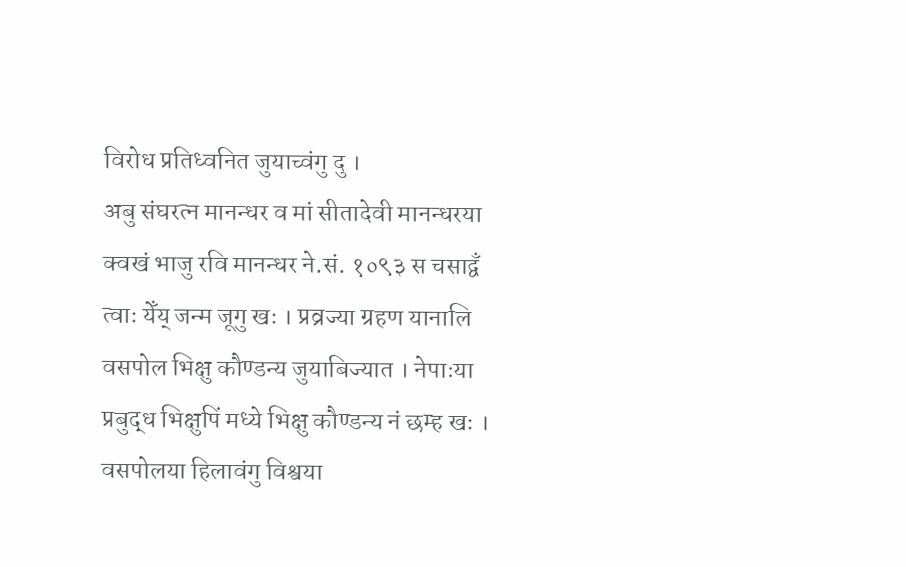विरोध प्रतिध्वनित जुयाच्वंगु दु ।
अबु संघरत्न मानन्धर व मां सीतादेवी मानन्धरया क्वखं भाजु रवि मानन्धर ने.सं. १०९३ स चसाद्वँ त्वाः येँय् जन्म जूगु खः । प्रव्रज्या ग्रहण यानालि वसपोल भिक्षु कौण्डन्य जुयाबिज्यात । नेपाःया प्रबुद्ध भिक्षुपिं मध्ये भिक्षु कौण्डन्य नं छम्ह खः । वसपोलया हिलावंगु विश्वया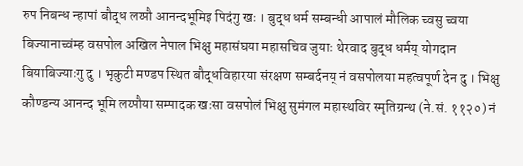रुप निबन्ध न्हापां बौद्ध लय्पौ आनन्दभूमिइ पिदंगु खः । बुद्ध धर्म सम्बन्धी आपालं मौलिक च्वसु च्वया बिज्यानाच्वंम्ह वसपोल अखिल नेपाल भिक्षु महासंघया महासचिव जुयाः थेरवाद बुद्ध धर्मय् योगदान बियाबिज्याःगु दु । भृकुटी मण्डप स्थित बौद्धविहारया संरक्षण सम्बर्दनय् नं वसपोलया महत्वपूर्ण देन दु । भिक्षु कौण्डन्य आनन्द भूमि लय्पौया सम्पादक खःसा वसपोलं भिक्षु सुमंगल महास्थविर स्मृतिग्रन्थ (ने.सं. ११२०) नं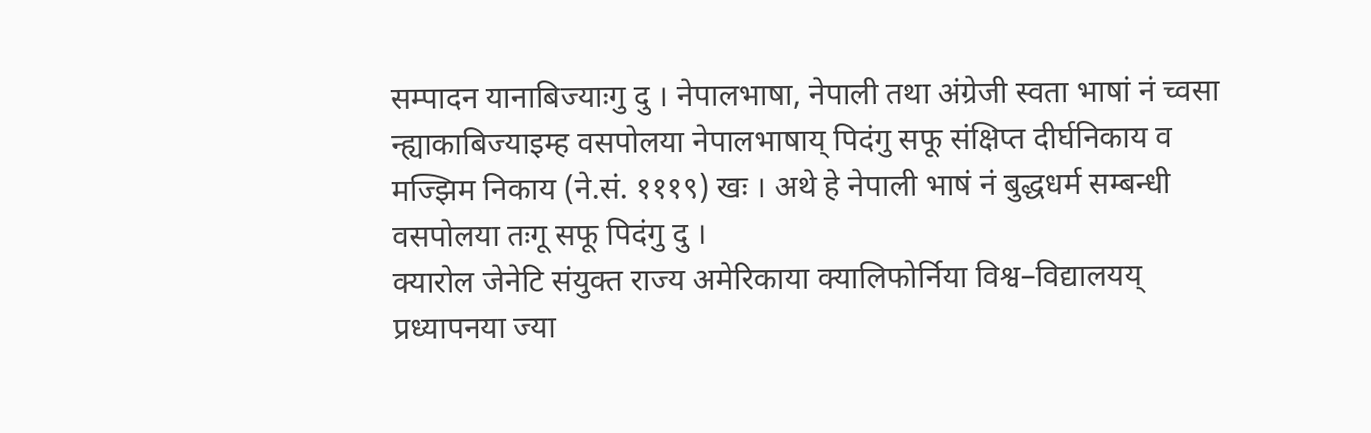सम्पादन यानाबिज्याःगु दु । नेपालभाषा, नेपाली तथा अंग्रेजी स्वता भाषां नं च्वसा न्ह्याकाबिज्याइम्ह वसपोलया नेपालभाषाय् पिदंगु सफू संक्षिप्त दीर्घनिकाय व मज्झिम निकाय (ने.सं. १११९) खः । अथे हे नेपाली भाषं नं बुद्धधर्म सम्बन्धी वसपोलया तःगू सफू पिदंगु दु ।
क्यारोल जेनेटि संयुक्त राज्य अमेरिकाया क्यालिफोर्निया विश्व–विद्यालयय् प्रध्यापनया ज्या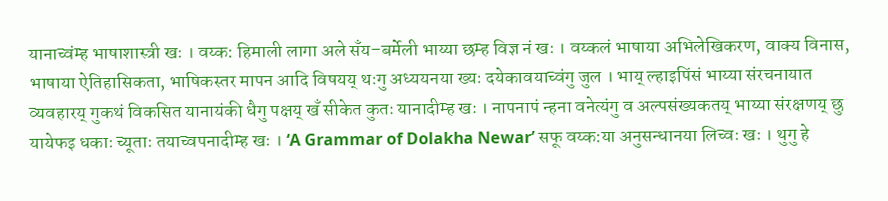यानाच्वंम्ह भाषाशास्त्री खः । वय्क: हिमाली लागा अले सँय–बर्मेली भाय्या छम्ह विज्ञ नं खः । वय्कलं भाषाया अभिलेखिकरण, वाक्य विनास, भाषाया ऐतिहासिकता, भाषिकस्तर मापन आदि विषयय् थःगु अध्ययनया ख्यः दयेकावयाच्वंगु जुल । भाय् ल्हाइपिंसं भाय्या संरचनायात व्यवहारय् गुकथं विकसित यानायंकी धैगु पक्षय् खँ सीकेत कुतः यानादीम्ह खः । नापनापं न्हना वनेत्यंगु व अल्पसंख्यकतय् भाय्या संरक्षणय् छु यायेफइ धकाः च्यूताः तयाच्वपनादीम्ह खः । ‘A Grammar of Dolakha Newar’ सफू वय्क:या अनुसन्धानया लिच्वः खः । थुगु हे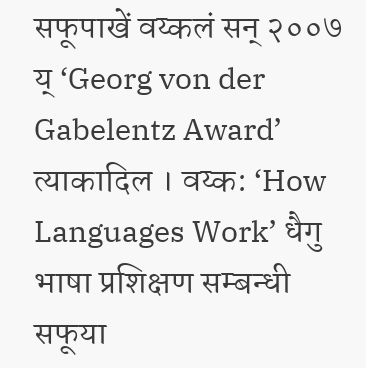सफूपाखें वय्कलं सन् २००७ य् ‘Georg von der Gabelentz Award’ त्याकादिल । वय्क: ‘How Languages Work’ धैगु भाषा प्रशिक्षण सम्बन्धी सफूया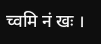च्वमि नं खः ।